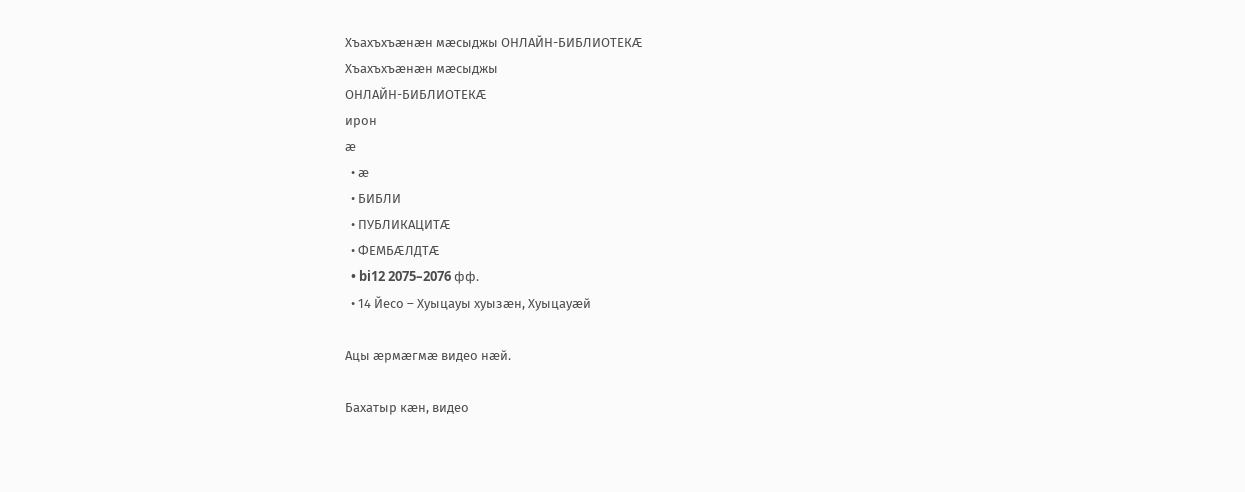Хъахъхъӕнӕн мӕсыджы ОНЛАЙН-БИБЛИОТЕКӔ
Хъахъхъӕнӕн мӕсыджы
ОНЛАЙН-БИБЛИОТЕКӔ
ирон
ӕ
  • ӕ
  • БИБЛИ
  • ПУБЛИКАЦИТӔ
  • ФЕМБӔЛДТӔ
  • bi12 2075–2076 фф.
  • 14 Йесо – Хуыцауы хуызӕн, Хуыцауӕй

Ацы ӕрмӕгмӕ видео нӕй.

Бахатыр кӕн, видео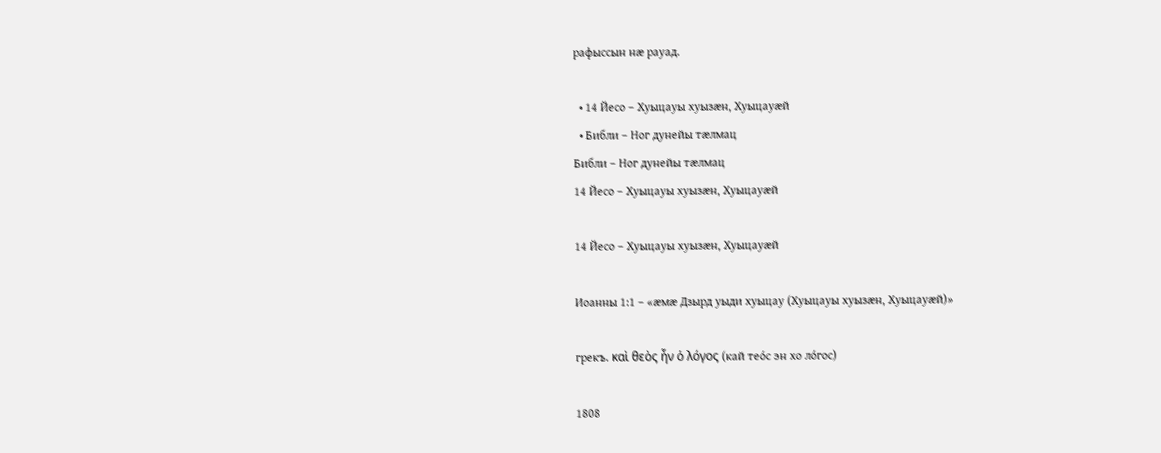рафыссын нӕ рауад.

  • 14 Йесо – Хуыцауы хуызӕн, Хуыцауӕй
  • Библи – Ног дунейы тӕлмац
Библи – Ног дунейы тӕлмац
14 Йесо – Хуыцауы хуызӕн, Хуыцауӕй

14 Йесо – Хуыцауы хуызӕн, Хуыцауӕй

Иоанны 1:1 – «ӕмӕ Дзырд уыди хуыцау (Хуыцауы хуызӕн, Хуыцауӕй)»

грекъ. καὶ θεὸς ἦν ὁ λόγος (кай тео́с эн хо ло́гос)

1808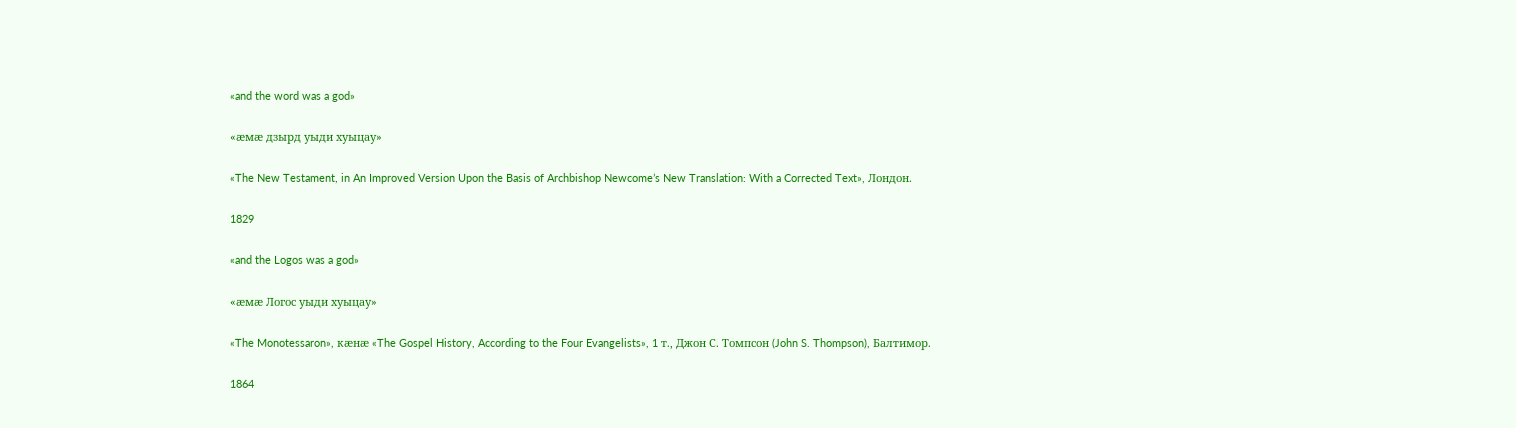«and the word was a god»

«ӕмӕ дзырд уыди хуыцау»

«The New Testament, in An Improved Version Upon the Basis of Archbishop Newcome’s New Translation: With a Corrected Text», Лондон.

1829

«and the Logos was a god»

«ӕмӕ Логос уыди хуыцау»

«The Monotessaron», кӕнӕ «The Gospel History, According to the Four Evangelists», 1 т., Джон С. Томпсон (John S. Thompson), Балтимор.

1864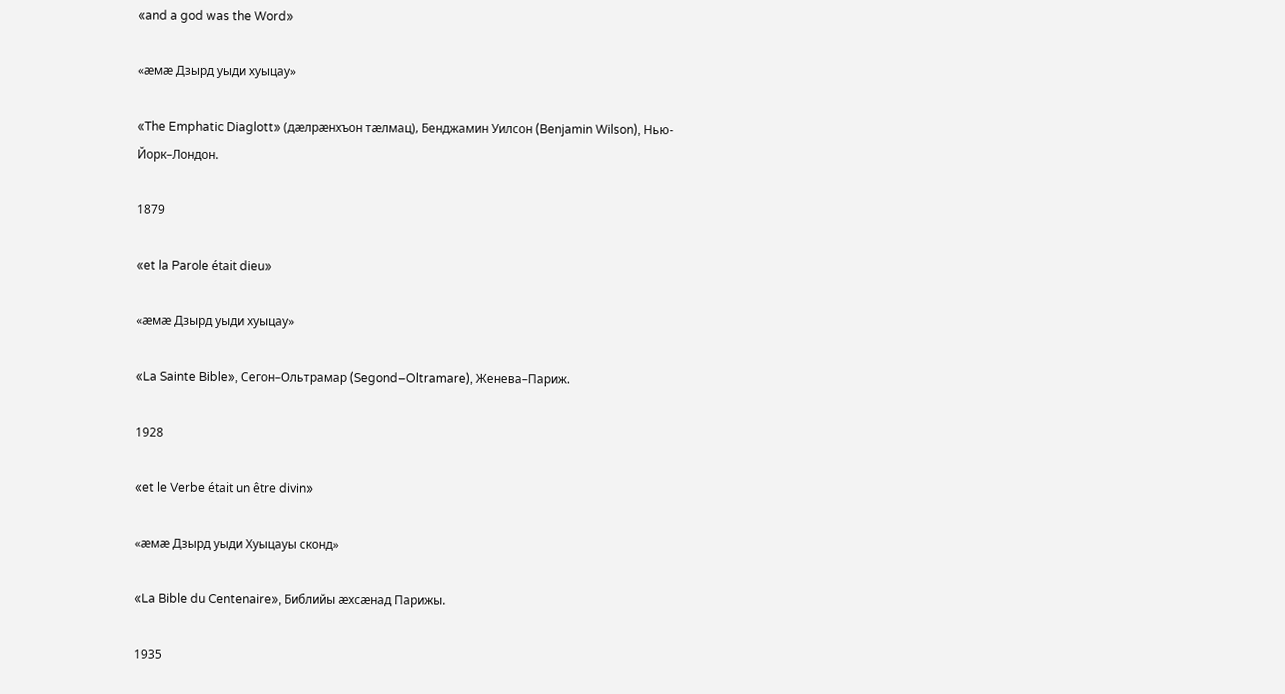«and a god was the Word»

«ӕмӕ Дзырд уыди хуыцау»

«The Emphatic Diaglott» (дӕлрӕнхъон тӕлмац)‚ Бенджамин Уилсон (Benjamin Wilson), Нью-Йорк–Лондон.

1879

«et la Parole était dieu»

«ӕмӕ Дзырд уыди хуыцау»

«La Sainte Bible», Сегон–Ольтрамар (Segond–Oltramare), Женева–Париж.

1928

«et le Verbe était un être divin»

«ӕмӕ Дзырд уыди Хуыцауы сконд»

«La Bible du Centenaire», Библийы ӕхсӕнад Парижы.

1935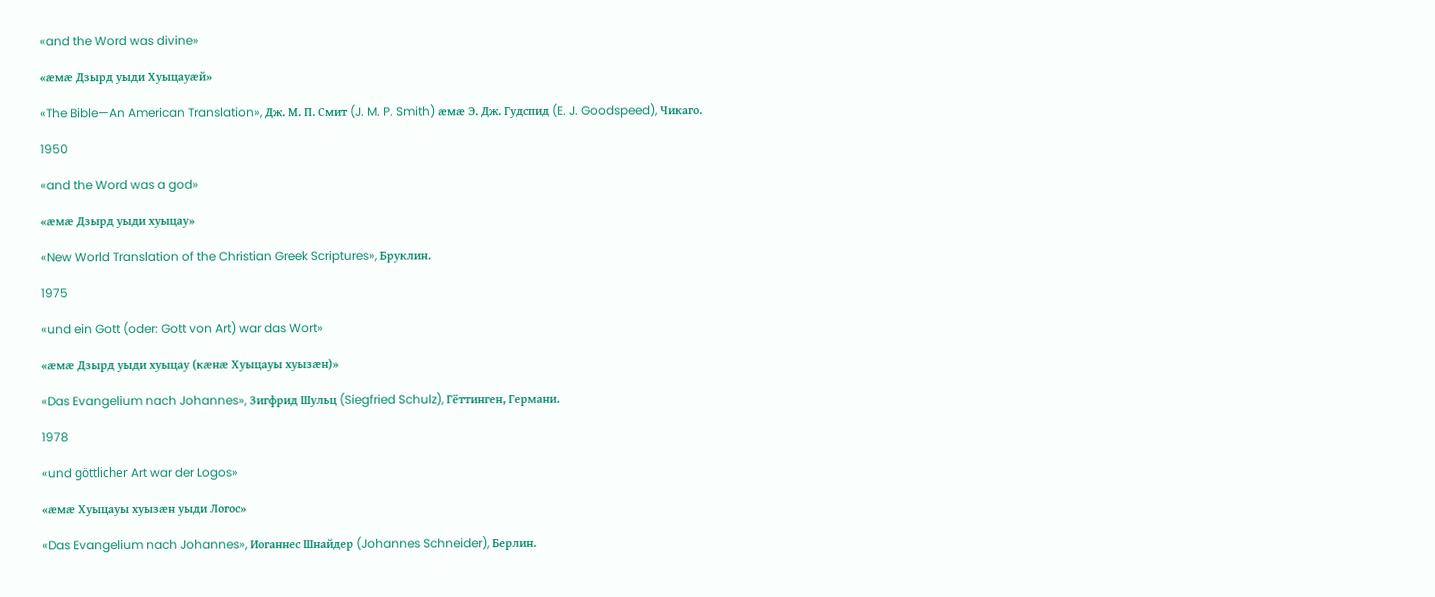«and the Word was divine»

«ӕмӕ Дзырд уыди Хуыцауӕй»

«The Bible—An American Translation», Дж. М. П. Смит (J. M. P. Smith) ӕмӕ Э. Дж. Гудспид (E. J. Goodspeed), Чикаго.

1950

«and the Word was a god»

«ӕмӕ Дзырд уыди хуыцау»

«New World Translation of the Christian Greek Scriptures», Бруклин.

1975

«und ein Gott (oder: Gott von Art) war das Wort»

«ӕмӕ Дзырд уыди хуыцау (кӕнӕ Хуыцауы хуызӕн)»

«Das Evangelium nach Johannes», Зигфрид Шульц (Siegfried Schulz), Гёттинген, Германи.

1978

«und göttlicher Art war der Logos»

«ӕмӕ Хуыцауы хуызӕн уыди Логос»

«Das Evangelium nach Johannes», Иоганнес Шнайдер (Johannes Schneider), Берлин.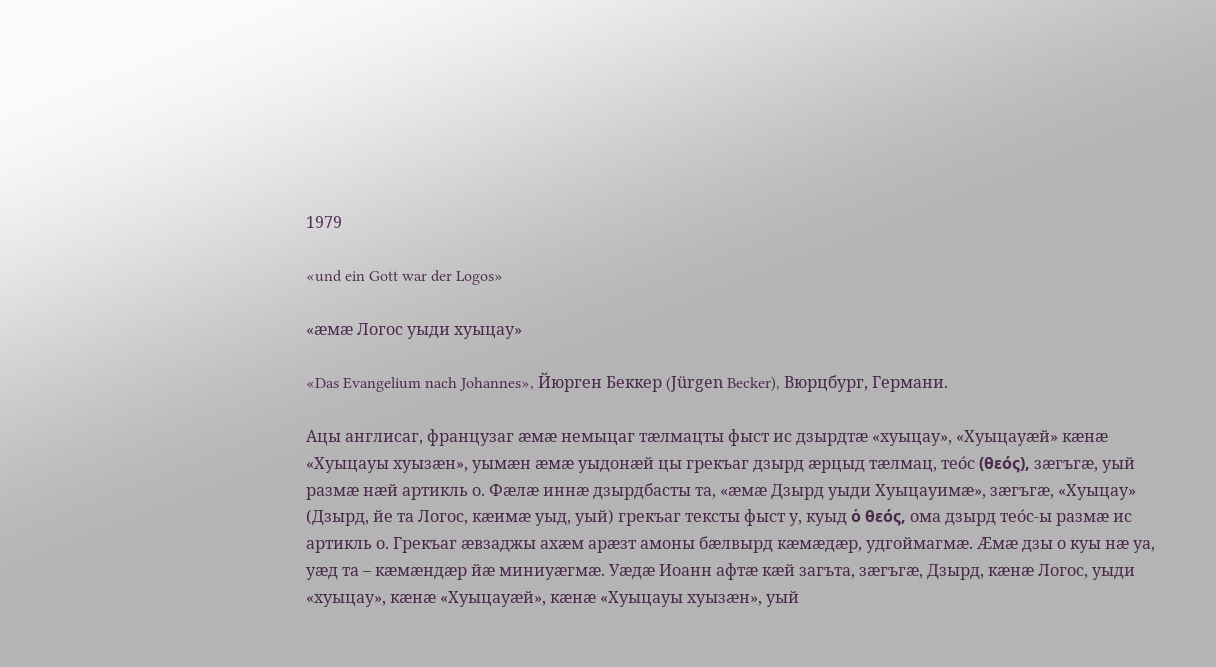1979

«und ein Gott war der Logos»

«ӕмӕ Логос уыди хуыцау»

«Das Evangelium nach Johannes», Йюрген Беккер (Jürgen Becker), Вюрцбург, Германи.

Ацы англисаг, французаг ӕмӕ немыцаг тӕлмацты фыст ис дзырдтӕ «хуыцау», «Хуыцауӕй» кӕнӕ «Хуыцауы хуызӕн», уымӕн ӕмӕ уыдонӕй цы грекъаг дзырд ӕрцыд тӕлмац, тео́с (θεός), зӕгъгӕ, уый размӕ нӕй артикль о. Фӕлӕ иннӕ дзырдбасты та, «ӕмӕ Дзырд уыди Хуыцауимӕ», зӕгъгӕ, «Хуыцау» (Дзырд, йе та Логос, кӕимӕ уыд, уый) грекъаг тексты фыст у, куыд ὁ θεός, ома дзырд тео́с-ы размӕ ис артикль о. Грекъаг ӕвзаджы ахӕм арӕзт амоны бӕлвырд кӕмӕдӕр, удгоймагмӕ. Ӕмӕ дзы о куы нӕ уа, уӕд та – кӕмӕндӕр йӕ миниуӕгмӕ. Уӕдӕ Иоанн афтӕ кӕй загъта, зӕгъгӕ, Дзырд, кӕнӕ Логос, уыди «хуыцау», кӕнӕ «Хуыцауӕй», кӕнӕ «Хуыцауы хуызӕн», уый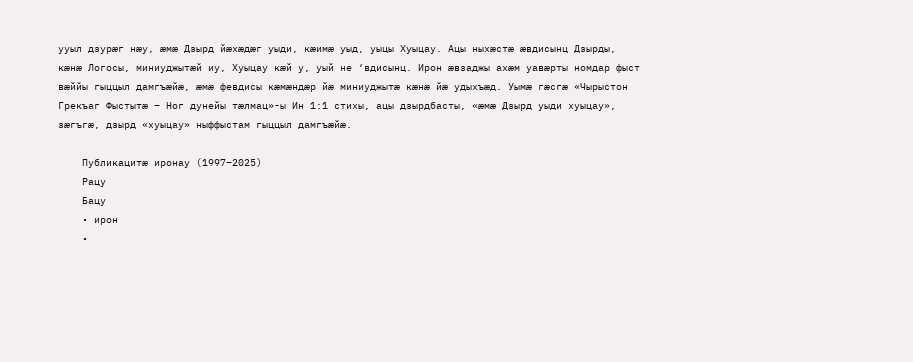ууыл дзурӕг нӕу, ӕмӕ Дзырд йӕхӕдӕг уыди, кӕимӕ уыд, уыцы Хуыцау. Ацы ныхӕстӕ ӕвдисынц Дзырды, кӕнӕ Логосы, миниуджытӕй иу, Хуыцау кӕй у, уый не ‘вдисынц. Ирон ӕвзаджы ахӕм уавӕрты номдар фыст вӕййы гыццыл дамгъӕйӕ, ӕмӕ февдисы кӕмӕндӕр йӕ миниуджытӕ кӕнӕ йӕ удыхъӕд. Уымӕ гӕсгӕ «Чырыстон Грекъаг Фыстытӕ – Ног дунейы тӕлмац»-ы Ин 1:1 стихы, ацы дзырдбасты, «ӕмӕ Дзырд уыди хуыцау», зӕгъгӕ, дзырд «хуыцау» ныффыстам гыццыл дамгъӕйӕ.

    Публикацитӕ иронау (1997–2025)
    Рацу
    Бацу
    • ирон
    •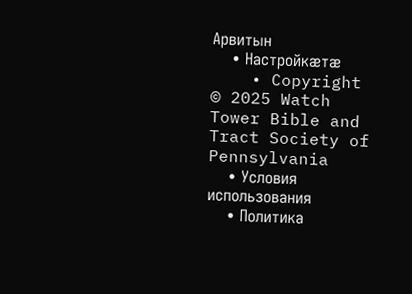Арвитын
    • Настройкӕтӕ
    • Copyright © 2025 Watch Tower Bible and Tract Society of Pennsylvania
    • Условия использования
    • Политика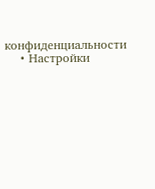конфиденциальности
    • Настройки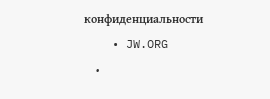конфиденциальности
    • JW.ORG
    •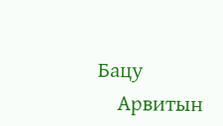Бацу
    Арвитын